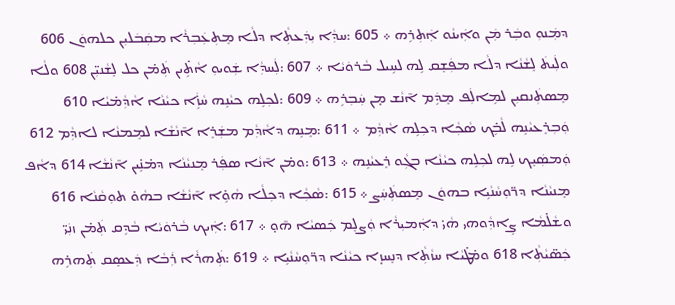ܕܡܲܢܘܼ ܘܒܲܪ ܡܲܢ ܘܐܲܝܢܵܘ ܐܲܬܼܪܹܗ ܀ 605 :ܚܕܼܵܐ ܝܼܕܲܥܬܼܵܐ ܕܠܵܐ ܡܸܬܼܥܲܒܼܪܵܐ ܡܩܲܒܿܠܝܼܢ ܟܠܗܘܿܢ 606 ܘܠܲܝܬܿ ܠܸܫܵܢܵܐ ܕܠܵܐ ܡܦܲܫܸܩ ܠܹܗ ܠܚܹܝܠ ܒܵܪܘܿܝܵܐ ܀ 607 :ܠܲܚܕܼܵܐ ܫܲܘܝܘܼ ܐܵܬܹ̇ܝܢ ܬܲܡ̇ܢ ܟܠ ܠܸܫܵܢܝܼ̈ܢ 608 ܘܠܵܐ ܡܸܣܬܲܢܩܝܼܢ ܠܡܹܐܠܲܦ ܡܸܕܹܿܡ ܐ̄ܢܵܫ ܡ̣ܢ ܚܲܒܼܪܹܗ ܀ 609 :ܠܟܼܠܹܗ ܟܝܵܢܹܗ ܚܵܙܹ̇ܿܐ ܟܝܵܢܵܐ ܐܵܕܼܵܡ̇ܝܵܐ 610 ܘܲܒܼܪܸܥܝܵܢܹܗ ܠܵܒܹ̇ܟ ܣܵܟܼܵܐ ܕܟܼܠܹܗ ܐܵܕܼܵܡ ܀ 611 :ܡܸܢܹܗ ܕܐܵܕܼܵܡ ܡܫܲܪܸܐ ܐ̄ܢܵܫܵܐ ܠܡܸܡܢܵܐ ܠܐܕܼܵܡ 612 ܘܲܡܣܲܝܸܟ ܠܹܗ ܠܟܼܠܹܗ ܟܝܵܢܵܐ ܒܓܼܵܘ ܪܸܥܝܵܢܹܗ ܀ 613 :ܘܡ̇ܢ ܐ̄ܢܵܐ ܣܦܲܪ ܡܸܢܝܵܢܵܐ ܕܡ̇ܢܹ̇ܝܢ ܐ̄ܢܵܫܵܐ 614 ܕܐܵܦ ܡܸܢܝܵܢܵܐ ܕܪ̈ܘܼܚܵܢܵܝܹܐ ܒܗܘܿܢ ܡܸܣܬܲܚܲܨ ܀ 615 :ܣܵܟܼܵܐ ܕܟܼܠܵܐ ܗܵܘܹ̇ܐ ܐ̄ܢܵܫܵܐ ܒܗܵܘ̇ ܬܘܼܩܵܢܵܐ 616 ܘܫܵܠ̇ܡܵܐ ܨܹܐܕܼܵܘܗܝ ܗܵܝ̇ ܕܐܲܡܝܼܪܵܐ ܘܲܨܠܸܡ ܟܲܣܝܵܐ ܗ̄ܘ̣ ܀ 617 :ܐܲܝܟ ܒܵܪܘܿܝܵܐ ܒܵܕܹܩ ܬܲܡ̇ܢ ܙܢܲܝ̈ ܟܲܣ̈ܝܵܬܼܵܐ 618 ܘܡ̇ܛ̇ܝܵܐ ܚܙܵܬܼܵܐ ܕܢܸܚܙ̣ܐ ܟܝܵܢܵܐ ܕܪ̈ܘܼܚܵܢܵܝܹܐ ܀ 619 :ܬܲܗܪܵܐ ܪܲܒܵܐ ܕܲܥܣܸܩ ܬܲܗܪܹܗ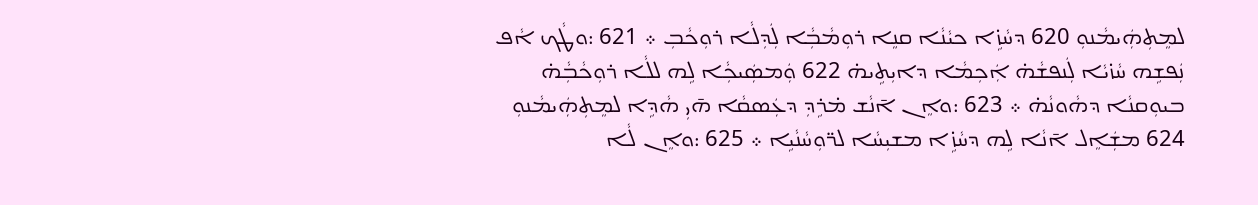ܠܡܸܬܼܗܲܝܡܵܢܘܼ 620 ܕܚܵܙܹ̇ܐ ܟܝܵܢܵܐ ܩܢܸܐ ܪܘܼܡܵܒܼܵܐ ܠܲܕܼܠܵܐ ܪܘܼܟܵܒܼ ܀ 621 :ܘܛܵܟ ܐܵܦ ܢܲܦܫܹܗ ܚܵܙ̇ܝܵܐ ܠܲܢܦܫܵܗ̇ ܐܲܟܼܡܵܐ ܕܐܝܼܬܹܝܗ̇ 622 ܘܲܡܣܲܝܟܼܵܐ ܠܹܗ ܠܠܵܐ ܪܘܼܟܵܒܼܵܗ̇ ܒܝܘܼܩܢܵܐ ܕܗܵܘܢܵܗ̇ ܀ 623 :ܘܐܸܢ ܐ̄ܢܵܫ ܡ̇ܪܹܕܼ ܕܥܲܣܩܵܐ ܗ̄ܝܼ ܗܵܕܹܐ ܠܡܸܬܼܗܲܝܡܵܢܘܼ 624 ܡܫܲܐܸܠ ܐ̄ܢܵܐ ܠܹܗ ܕܚܵܙܹ̇ܐ ܡܫܝܼܚܵܐ ܠܪ̈ܘܼܚܵܢܵܝܹܐ ܀ 625 :ܘܐܸܢ ܠܵܐ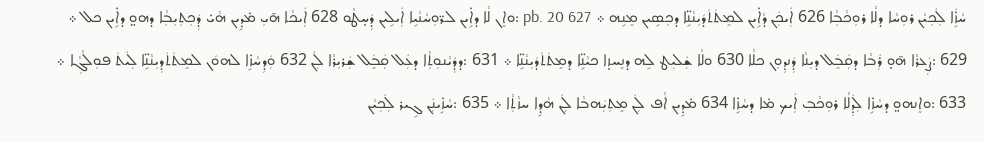ܚܵܙܹ̇ܿܐ ܠܲܟܼܝܵܢ ܪܘܼܚܵܐ ܕܠܵܐ ܪܘܼܟܵܒܼܵܐ 626 ܐܲܝܟܲܢ ܕܵܐܹ̇ܝܢ ܠܡܸܬܿܬܿܕܿܝܼܢܵܢܹ̈ܐ ܕܟܼܣܹܝܢ ܡܸܢܹܗ ܀ pb. 20 627 :ܘܐܸܢ ܠܵܐ ܕܐܹ̇ܝܢ ܠܪ̈ܘܼܚܵܢܵܝܹܐ ܐܲܝܠܹܝܢ ܕܲܚ̣ܛܵܘ 628 ܐܲܝܟܵܐ ܗ̄ܝܼ ܡ̇ܕܹܝܢ ܗܵܝ̇ ܕܲܟܼܬܼܝܼܒܼܵܐ ܕܗܘ̤ ܕܐܹ̇ܝܢ ܟܠ ܀ 629 :ܨܲܥܪܵܐ ܗ̄ܘ̣ ܪܲܒܵܐ ܕܩܲܒܸܿܠ ܕܝܼܢܵܐ ܕܲܢܕܼܘܼܢ ܟܠܵܐ 630 ܘܠܵܐ ܫܲܠܝܼܛ ܠܹܗ ܕܢܸܚܙ̣ܐ ܟܝܵܢܹ̈ܐ ܕܡܸܬܿܬܿܕܿܝܼܢܵܢܹ̈ܐ ܀ 631 :ܕܕܲܝܵܢܘܼܬܼܵܐ ܕܥܲܠ ܩܲܒܸܿܠ ܫܲܪܝܼܪܵܐ ܠܲܢ 632 ܘܲܕܼܚܵܙܹ̇ܐ ܠܗܘܿܢ ܠܡܸܬܿܬܿܕܼܝܼܢܵܢܹ̈ܐ ܠܲܝܬܿ ܦܘܼܠܵܓܼܵܐ ܀ 633 :ܘܐܸܢܗܘ̤ ܕܚܵܙܹ̇ܐ ܠܲܕܼܠܵܐ ܪܘܼܟܵܒܼ ܐܲܝܟ ܡ̇ܐ ܕܚܵܙܹ̇ܐ 634 ܡ̇ܕܹܝܢ ܐܵܦ ܠܲܢ ܡܸܬܼܝܲܗܒܵܐ ܠܲܢ ܗܵܕܹܐ ܚܙܵܬܼܵܐ ܀ 635 :ܚܵܙܹ̇ܝܢܲܢ ܓܹܝܪ ܠܲܟܼܝܵܢ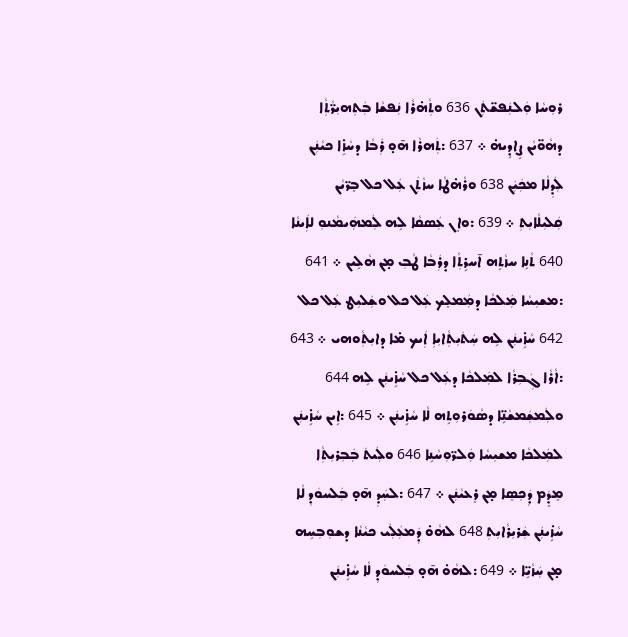ܪܘܼܚܵܐ ܘܲܠܢܲܦܫ̈ܬܲܢ 636 ܘܬܼܵܗ̇ܪܵܐ ܢܲܦܫܵܐ ܒܲܬܼܗܝܼܪ̈ܵܬܼܵܐ ܕܗܵܘ̈ܝܵܢ ܨܹܐܕܹܝܗ̇ ܀ 637 :ܬܲܗܪܵܐ ܗ̄ܘ̣ ܪܲܒܵܐ ܕܚܵܙܹ̇ܐ ܟܝܵܢܲܢ ܠܲܕܼܠܵܐ ܡܟܲܝܲܢ 638 ܘܪܵܗ̇ܛܵܐ ܚܙܵܬܲܢ ܥܲܠ ܟܠ ܒܸܪ̈ܝܵܢ ܩܲܠܝܼܠܵܐܝܼܬܼ ܀ 639 :ܘܐܸܢ ܥܲܣܩܵܐ ܠܹܗ ܠܲܡܗܲܝܡܵܢܘܼ ܠܐܲܝܢܵܐ 640 ܬܵܢܹܐ ܚܙܵܬܹܗ ܐ̄ܚܪܹܬܼܵܐ ܕܪܲܒܵܐ ܛܵܒܼ ܡ̣ܢ ܗܵܠܹܝܢ ܀ 641 :ܡܫܝܼܚܵܐ ܡܲܠܟܵܐ ܕܡܲܡܠܸܟ ܥܲܠ ܟܠ ܘܫܲܠܝܼܛ ܥܲܠ ܟܠ 642 ܚܵܙܹ̇ܝܢܲܢ ܠܹܗ ܚܲܬܿܝܼܬܼܵܐܝܼܐܼ ܐܲܝܟ ܡ̇ܐ ܕܐܝܼܬܼܵܘܗܝ ܀ 643 :ܐܵܪܵܐ ܓܲܒܼܪܵܐ ܠܡܲܠܟܵܐ ܕܥܲܠ ܟܠ ܚܵܙܹ̇ܝܢܲܢ ܠܹܗ 644 ܘܠܲܡܫܲܡܫܵܢܹ̈ܐ ܕܣܵܘܿܪܘܼܬܹܗ ܠܵܐ ܚܵܙܹ̇ܝܢܲܢ ܀ 645 :ܐܹܝܢ ܚܵܙܹ̇ܝܢܲܢ ܠܡܲܠܟܵܐ ܡܫܝܼܚܵܐ ܘܲܠܪ̈ܘܼܚܵܢܹܐ 646 ܘܠܲܝܬܿ ܒܲܒܼܪܝܼܬܼܵܐ ܡܸܕܸܿܡ ܕܲܟܼܣܸܐ ܡ̣ܢ ܪܸܥܝܵܢܲܢ ܀ 647 :ܠܚܲܕܼ ܗ̄ܘ̣ ܒܲܠܚܘܿܕܼ ܠܵܐ ܚܵܙܹ̇ܝܢܲܢ ܫܲܪܝܼܪܵܐܝܼܬܼ 648 ܠܗܵܘ̇ ܕܲܡܥܲܠܲܝ ܟܝܵܢܵܐ ܕܫܘܼܒܼܚܹܗ ܡ̣ܢ ܚܲܙܵܝܹ̈ܐ ܀ 649 :ܠܗܵܘ̇ ܗ̄ܘ̣ ܒܲܠܚܘܿܕܼ ܠܵܐ ܚܵܙܹ̇ܝܢܲܢ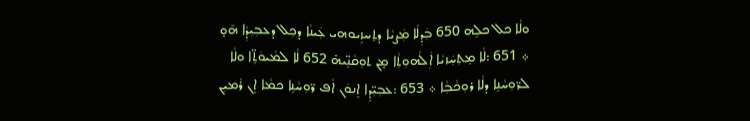ܘܠܵܐ ܟܠ ܟܠܹܗ 650 ܒܲܕܼܠܵܐ ܡܲܨܝܵܐ ܕܬܸܚܙܹܝܘܗܝ ܥܲܝܢܵܐ ܕܟܼܠ ܕܥܒܼܝܼܕܼܵܐ ܗ̄ܘ̣ ܀ 651 :ܠܵܐ ܡܸܬܼܚܲܙܝܵܐ ܐܲܠܵܗܘܼܬܼܵܐ ܡ̣ܢ ܬܘܼܩܵܢܹ̈ܝܗ̇ 652 ܠܵܐ ܠܡܵܝܘܿܬܹ̈ܐ ܘܠܵܐ ܠܪ̈ܘܼܚܵܢܹܐ ܕܠܵܐ ܪܘܼܟܵܒܼܵܐ ܀ 653 :ܥܒܼܝܼ̈ܕܹܐ ܐܸܢܘܿܢ ܐܵܦ ܪ̈ܘܼܚܵܢܹܐ ܟܡܵܐ ܐܸܢ ܪܵܡܝܼܢ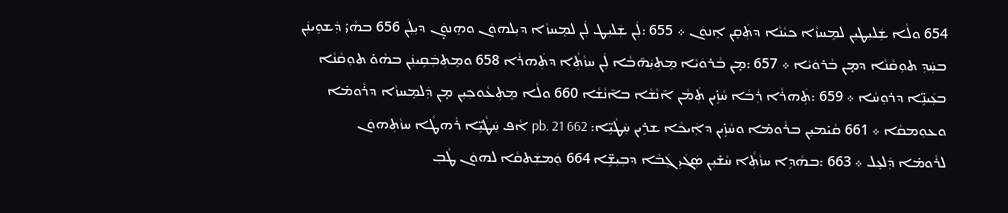654 ܘܠܵܐ ܫܲܠܝܼܛܝܼܢ ܠܡܸܚܙܵܐ ܟܝܵܢܵܐ ܕܬܲܩܸܢ ܐܸܢܘܿܢ ܀ 655 :ܠܲܢ ܫܲܠܝܼܛ ܠܲܢ ܠܡܸܚܙܵܐ ܕܝܼܠܗܘܿܢ ܘܗܸܢܘ̣ܿܢ ܕܝܼܠܲܢ 656 ܒܗܵܝ̇ ܕܲܫܘܹܝܢܲܢ ܒܚܲܕܼ ܬܘܼܩܵܢܵܐ ܕܡ̣ܢ ܒܵܪܘܿܝܵܐ ܀ 657 :ܡ̣ܢ ܒܵܪܘܿܝܵܐ ܡܸܬܼܝܲܗ̄ܒܵܐ ܠܲܢ ܚܙܵܬܼܵܐ ܕܬܲܗܪܵܐ 658 ܘܡܸܬܼܒܲܩܹܝܢܲܢ ܒܗܵܘ̇ ܬܘܼܩܵܢܵܐ ܒܥܲܝܢܹ̈ܐ ܕܪܘܼܚܵܐ ܀ 659 :ܬܲܗܪܵܐ ܪܲܒܵܐ ܚܵܙܹ̇ܝܢ ܬܲܡܵܢ ܐ̄ܢܵܫܵܐ ܒܐ̄ܢܵܫܵܐ 660 ܘܠܵܐ ܡܸܬܼܥܵܘܟܼܝܼܢ ܡ̣ܢ ܕܲܠܡܸܚܙܵܐ ܕܪܵܘܡ̇ܐ ܘܥܘܼܡܩܵܐ ܀ 661 ܩܵܝ̇ܡܝܼܢ ܒܪܵܘܡ̇ܐ ܘܚܵܙܹ̇ܝܢ ܕܐܲܝܟܵܐ ܫܪܹܝܢ ܚܲܛܵܝܹ̈ܐ: pb. 21 662 ܐܵܦ ܚܲܛܵܝܹ̈ܐ ܪܵܗܛܵܐ ܚܙܵܬܼܗܘܿܢ ܠܪܵܘܡ̇ܐ ܕܲܠܥܸܠ ܀ 663 :ܒܗܵܕܹܐ ܚܙܵܬܼܵܐ ܚܵܫ̇ܝܼܢ ܣܲܓܿܝܼ ܓܲܒܵܐ ܕܒܼܝܼܫܹ̈ܐ 664 ܘܲܡܫܲܬܩܵܐ ܠܗܘܿܢ ܛܵܒܼ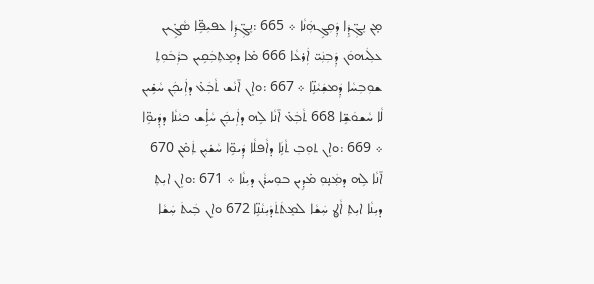ܡ̣ܢ ܢܸܓܼ̈ܕܹܿܐ ܕܲܩܼܓܹܗܲܢܵܐ ܀ 665 :ܢܸܓܼ̈ܕܹܿܐ ܥܦܝܼܦܹ̈ܐ ܣܵܓܹ̇ܝܢ ܥܠܲܝܗܘܿܢ ܕܲܒܼܢܲܝ̈ ܐܲܪܥܵܐ 666 ܡ̇ܐ ܕܡܸܬܼܒܲܩܹܝܢ ܒܪܲܒܿܘܼܬܼ ܫܘܼܒܼܚܵܐ ܕܲܡܫܲܝܵܢܹ̈ܐ ܀ 667 :ܘܐܸܢ ܐ̄ܢܵܫ ܬܵܒܲܥ̇ ܕܐܲܝܟܲܢ ܚܵܫܹ̇ܝܢ ܠܵܐ ܚܵܫܘܿܫܹ̈ܐ 668 ܬܵܒܲܥ̇ ܐ̄ܢܵܐ ܠܹܗ ܕܐܲܝܟܲܢ ܚܵܐܹ̇ܫ ܟܝܵܢܵܐ ܕܕܲܝܘܹ̈ܐ ܀ 669 :ܘܐܸܢ ܬܘܼܒܼ ܬܵܢܹܿܐ ܕܐܵܦܠܵܐ ܕܲܝܘܹ̈ܐ ܚܵܫ̇ܝܼܢ ܬܲܡ̇ܢ 670 ܐ̄ܢܵܐ ܠܹܗ ܕܡܲܢ̣ܘܼ ܡ̇ܕܹܝܢ ܒܘܼܚܪܵܢ ܕܝܼܢܵܐ ܀ 671 :ܘܐܸܢ ܐܝܼܬܼ ܕܝܼܢܵܐ ܐܝܼܬܼ ܐܵܜ ܚܲܫܵܐ ܠܡܸܬܿܬܿܕܿܝܼܢܵܢܹ̈ܐ 672 ܘܐܸܢ ܒܲܝܬܿ ܚܲܫܵܐ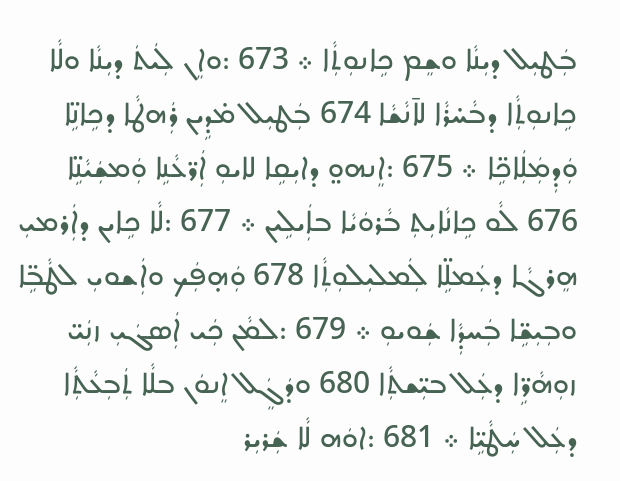ܒܲܛܝܼܠ ܕܝܼܢܵܐ ܘܫܸܡ ܟܹܐܢܘܼܬܼܵܐ ܀ 673 :ܘܐܸܢ ܠܲܝܬܿ ܕܝܼܢܵܐ ܘܠܵܐ ܟܹܐܢܘܼܬܼܵܐ ܕܒܵܚ̇ܪܵܐ ܠܐ̄ܢܵܫܵܐ 674 ܒܲܛܝܼܠ ܡ̇ܕܹܝܢ ܪܲܗܛܵܐ ܕܟܹܐܢܹ̈ܐ ܘܲܕܼܡܲܠܲܐܟܹ̈ܐ ܀ 675 :ܐܸܢܗܘ̤ ܕܐܝܼܩܹܐ ܠܐܝܘܼ ܐܲܪ̈ܥܵܢܹܐ ܘܲܡܫܲܝܵܢܹ̈ܐ 676 ܠܵܘ ܟܹܐܢܵܐܝܼܬܼ ܒܵܪܘܿܝܵܐ ܒܐܲܝܠܹܝܢ ܀ 677 :ܠܵܐ ܟܹܐܝܢ ܕܐܲܪܡܝܼ ܗܸܪܓܵܐ ܕܥܲܡܠܹ̈ܐ ܠܲܡܠܝܼܠܘܼܬܼܵܐ 678 ܘܲܗ̣ܦܲܟ ܘܐܲܫܘܝܼ ܠܛܵܒܹ̈ܐ ܘܒܼܝܼܫܹ̈ܐ ܒܲܚܕܼܵܐ ܫܲܘܝܘܼ ܀ 679 :ܠܡܵܢ ܟܲܝ ܐܲܣܓܿܝܼ ܙܢܲܝ̈ ܙܘܼܗܵܪܹ̈ܐ ܕܥܲܠ ܒܝܼ̈ܫܬܼܵܐ 680 ܘܕܿܓܸܿܠ ܐܸܢܘܿܢ ܒܠܵܐ ܬܲܒܼܥܵܬܼܵܐ ܕܥܲܠ ܚܲܛܵܝܹ̈ܐ ܀ 681 :ܐܘܿܗ ܠܵܐ ܫܲܪܝܼܪ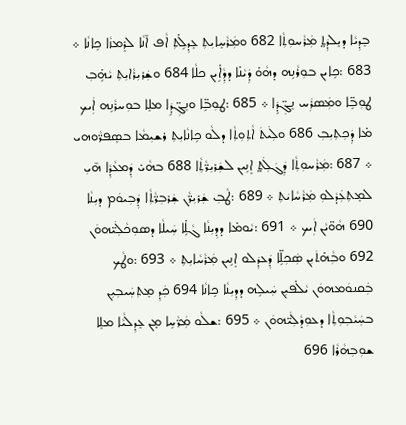ܒܸܕܼܝܵܐ ܕܝܸܠܕܲܬ̤ ܡܲܪܵܚܘܼܬܼܵܐ 682 ܘܡܲܪܵܚܸܐܝܼܬܼ ܥܸܕܼܠܹ̇ܬܼ ܐܵܦ ܐ̄ܢܵܐ ܠܪܸܡܙܵܐ ܟܹܐܢܵܐ ܀ 683 :ܟܹܐܝܢ ܒܘܼܪܵܢܹܗ ܕܗܵܘ̇ ܕܲܝܵܢ̇ܐ ܕܕܼܵܐܹ̇ܝܢ ܟܠܵܐ 684 ܘܫܲܪܝܼܪܵܐܝܼܬܼ ܝܵܗܹ̇ܒܼ ܛܘܼܒܹ̈ܐ ܘܡܲܣܪܲܚ ܢܸܓܼ̈ܕܹܿܐ ܀ 685 :ܛܘܼܒܹ̈ܐ ܘܢܸܓܼ̈ܕܹܿܐ ܡܠܸܐ ܒܘܼܚܪܵܢܹܗ ܐܲܝܟ ܡ̇ܐ ܕܲܟܼܬܼܝܼܒܼ 686 ܘܠܲܝܬܿ ܐܵܬܼܘܼܬܼܵܐ ܕܠܵܘ ܟܹܐܢܵܐܝܼܬܼ ܪܫܝܼܡܵܐ ܒܣܸܦܪ̈ܵܘܗܝ ܀ 687 :ܡܲܪܵܚܘܼܬܼܵܐ ܕܲܓܿܠܲܬ̤ ܐܸܢܹܝܢ ܠܫܲܪܝܼܪ̈ܵܬܼܵܐ 688 ܒܗܵܝ̇ ܕܲܡܥܵܕܼܵܐ ܗ̄ܝܼ ܠܡܸܬܼܥܲܕܵܠܘܼ ܡܲܪܵܚܵܐܝܿܬܼ ܀ 689 :ܛܵܒܼ ܫܲܪܝܼܪ̈ܵܢ ܫܲܪܒܼܪ̈ܵܬܼܵܐ ܕܲܒܼܝܘܿܡ ܕܝܼܢܵܐ 690 ܗܵܘ̈ܝܵܢ ܐܲܝܟ ܀ 691 :ܝܵܘܡ̇ܐ ܕܕܼܝܼܢܵܐ ܓܵܠܹ̇ܐ ܚܲܝܠܵܐ ܕܣܘܼܟܵܠܲܝ̈ܗܘܿܢ 692 ܘܒܼܵܗ̇ܬܿܝܼܢ ܣܲܟܼܠܹ̈ܐ ܕܲܥܕܲܠܘ ܐܸܢܹܝܢ ܡܲܪܵܚܵܐܝܼܬܼ ܀ 693 :ܘܛܵܟ ܒܲܩܢܘܿܡܗܘܿܢ ܝܵܠ̇ܦܝܼܢ ܚܲܝܠܹܗ ܕܕܼܝܼܢܵܐ ܟܹܐܢܵܐ 694 ܟܲܕܼ ܡܸܬܼܚܲܝܒܼܝܼܢ ܒܚܲܝܵܒܼܘܼܬܼܵܐ ܕܥܘܼܕܵܠܲܝ̈ܗܘܿܢ ܀ 695 :ܫܠܵܘ ܡܲܪ̈ܵܚܹܐ ܡ̣ܢ ܥܸܕܼܠܵܝܵܐ ܡܠܸܐ ܫܘܼܒܼܗܵܪܵܐ 696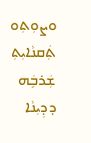ܘܨܘܼܬܼܘ ܬܲܩܢܵܐܝܼܬܼ ܫܲܪܒܹܿܗ ܕܕܼܝܼܢܵܐ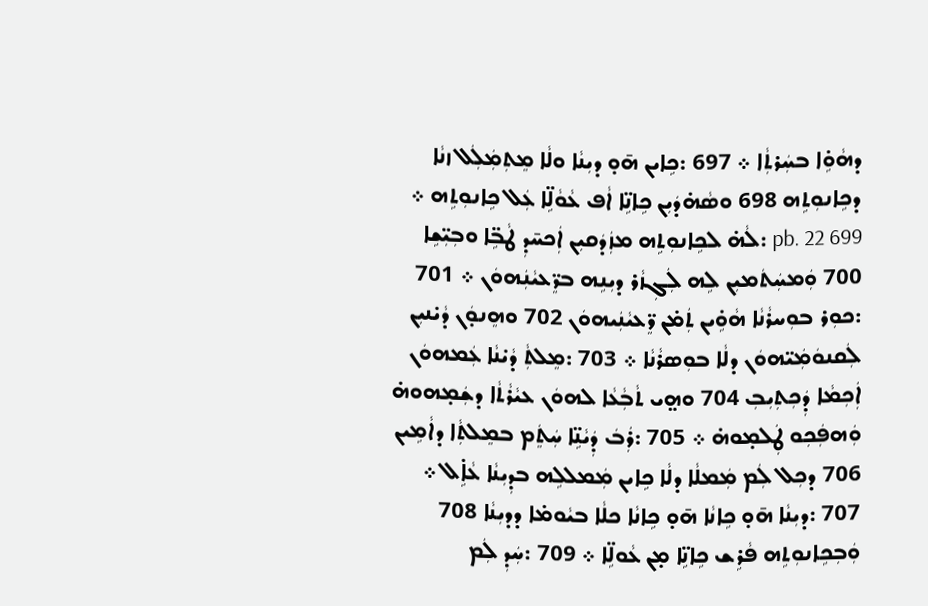ܕܗܵܘܹ̇ܐ ܒܚܲܪܬܼܵܐ ܀ 697 :ܟܹܐܝܢ ܗ̄ܘ̣ ܕܝܼܢܵܐ ܘܠܵܐ ܡܸܬܼܡܲܠܲܠ ܙܢܵܐ ܕܟܹܐܢܘܼܬܹܗ 698 ܘܣܵܗ̇ܕܿܝܼܢ ܟܹܐܢܹ̈ܐ ܐܵܦ ܥܵܘܵܠܹ̈ܐ ܥܲܠ ܟܹܐܢܘܼܬܹܗ ܀ pb. 22 699 :ܠܵܗ̇ ܠܟܹܐܢܘܼܬܹܗ ܡܙܲܕܿܩܝܼܢ ܐܲܟܚ̄ܕܼ ܛܵܒܹ̈ܐ ܘܒܼܝܼ̈ܫܹܐ 700 ܘܲܡܚܲܬܿܡܝܼܢ ܠܹܗ ܠܲܓܼܙܵܪ ܕܝܼܢܹܗ ܒܪܸ̈ܥܝܵܢܲܗܘܿܢ ܀ 701 :ܟܘܼܪ ܒܘܼܚܪܵܢܵܐ ܗܵܘܹ̇ܝܢ ܬܲܡ̇ܢ ܪܸ̈ܥܝܵܢܲܝܗܘܿܢ 702 ܘܗܸܢܘ̣ܿܢ ܕܵܝ̇ܢܝܼܢ ܠܲܩܢܘܿܡܲܝ̈ܗܘܿܢ ܕܠܵܐ ܒܘܼܣܪܵܢܵܐ ܀ 703 :ܡܸܠܬܼܵ ܕܵܝ̇ܢܵܐ ܥܲܡܗܘܿܢ ܐܲܟܼܡܵܐ ܕܲܟܼܬܼܝܼܒܼ 704 ܘܗ̤ܝ ܬܵܒܼܵܥܵܐ ܠܗܘܿܢ ܥܝܵܪܵܬܵܐ ܕܫܲܡ̣ܗܘܗ̇ ܘܲܗܦܲܟܼܘ ܛܲܠܡ̣ܘܗ̇ ܀ 705 :ܪܲܒܿ ܕܲܝܵܢܹ̈ܐ ܚܲܬܸܿܡ ܒܡܸܠܬܼܵܐ ܕܐܵܡܹܝܢ 706 ܕܟܼܠ ܠܲܡ ܡܲܡܠܵܐ ܕܠܵܐ ܟܹܐܝܢ ܡܲܡܠܠܹܗ ܒܕܼܝܼܢܵܐ ܥܵܐܹ̇ܠ ܀ 707 :ܕܝܼܢܵܐ ܗ̄ܘ̣ ܟܹܐܢܵܐ ܗ̄ܘ̣ ܟܹܐܢܵܐ ܟܠܵܐ ܒܝܵܘܡ̇ܐ ܕܕܝܼܢܵܐ 708 ܘܲܒܼܟܹܐܢܘܼܬܹܗ ܦܵܪܹܫ ܟܹܐܢܹ̈ܐ ܡ̣ܢ ܥܵܘܠܹ̈ܐ ܀ 709 :ܚܲܕܼ ܠܲܡ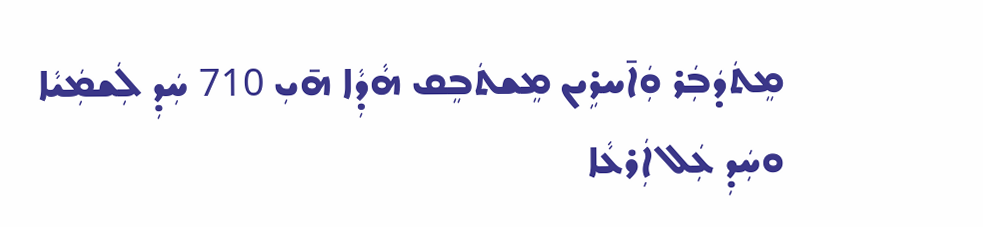ܡܸܬܿܕܿܒܲܪ ܘܲܐ̄ܚܪܹܝܢ ܡܸܫܬܿܒܸܩ ܗܵܕܼܵܐ ܗ̄ܝܼ 710 ܚܲܕܼ ܠܲܫܡܲܝܵܐ ܘܚܲܕܼ ܥܲܠ ܐܲܪܥܵܐ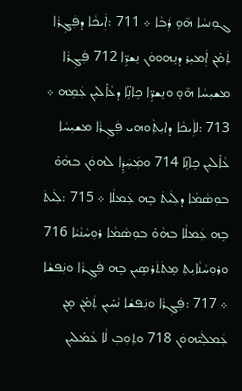ܓܘܼܢܚܵܐ ܗ̄ܘ̣ ܪܲܒܵܐ ܀ 711 :ܐܲܝܟܵܐ ܕܦܲܓܼܪܵܐ ܬܲܡ̇ܢ ܐܲܡܝܼܪ ܕܢܸܗܘܘܿܢ ܢܸܫܪܹ̈ܐ 712 ܦܲܓܼܪܵܐ ܡܫܝܼܚܵܐ ܗ̄ܘ̣ ܘܢܸܫܪܹ̈ܐ ܟܹܐܢܹ̈ܐ ܕܥܵܐ̇ܠܝܼܢ ܥܲܡܹܗ ܀ 713 :ܠܐܲܝܟܵܐ ܕܐܝܼܬܼܵܘܗܝ ܦܲܓܼܪܵܐ ܡܫܝܼܚܵܐ ܥܵܐ̇ܠܝܼܢ ܟܹܐܢܹ̈ܐ 714 ܘܡܲܚܲܕܹܿܐ ܠܗܘܿܢ ܒܗܵܘ̇ ܒܘܼܣܵܡܵܐ ܕܠܲܝܬܿ ܒܹܗ ܥܲܡܠܵܐ ܀ 715 :ܠܲܝܬܿ ܒܹܗ ܥܲܡܠܵܐ ܒܗܵܘ̇ ܒܘܼܣܵܡܵܐ ܪܘܼܚܵܢܵܝܵܐ 716 ܘܪܘܼܚܵܢܵܐܝܼܬܼ ܡܸܬܿܬܿܪܣܹܝܢ ܒܹܗ ܦܲܓܼܪܵܐ ܘܢܲܦܫܵܐ ܀ 717 :ܦܲܓܼܪܵܐ ܘܢܲܦܫܵܐ ܢܵܚ̇ܝܼܢ ܬܲܡ̇ܢ ܡ̣ܢ ܥܲܡܠܲܝ̈ܗܘܿܢ 718 ܘܬܼܘܼܒܼ ܠܵܐ ܥܵܡ̇ܠܝܼܢ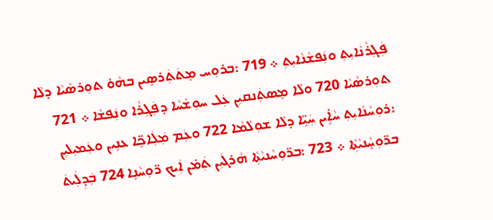ܦܲܓܼܪܵܢܵܐܝܼܬܼ ܘܢܲܦܫܵܢܵܐܝܼܬܼ ܀ 719 :ܒܪܘܼܚ ܡܸܬܿܬܲܪܣܹܝܢ ܒܗܵܘ̇ ܬܘܼܪܣܵܝܵܐ ܕܠܵܐ ܬܘܼܪܣܵܝܵܐ 720 ܘܠܵܐ ܡܸܣܬܲܢܩܝܼܢ ܥܲܠ ܚܘܼܫܵܚܵܐ ܕܦܲܓܼܪܵܐ ܘܢܲܦܫܵܐ ܀ 721 :ܪܘܼܚܵܢܵܐܝܼܬܼ ܚܵܐܹ̇ܝܢ ܚܲܝܹ̈ܐ ܕܠܵܐ ܫܘܼܠܵܡܵܐ 722 ܘܥܲܡ ܡܲܠܲܐܟܹ̈ܐ ܥܢܹܝܢ ܘܥܲܡܝܼܠܝܼܢ ܒܪ̈ܘܼܚܸܵܢܝܵܬܼܵܐ ܀ 723 :ܒܪ̈ܘܼܚܵܢܝܵܬܼܵܐ ܗܵܪܓܿܝܼܢ ܬܲܡ̇ܢ ܐܲܝܟ ܪ̈ܘܼܚܵܢܹܐ 724 ܒܲܕܼܠܲܝܬܿ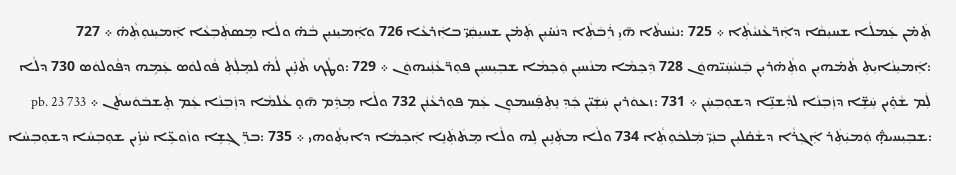ܬܲܡ̇ܢ ܥܲܡܠܵܐ ܫܚܝܼܩܵܐ ܕܐܲܪ̈ܥܵܢܝܵܬܼܵܐ ܀ 725 :ܢܝܵܚܬܵܐ ܗ̄ܝܼ ܪܲܒܿܬܼܵܐ ܕܢܵܚ̇ܝܼܢ ܬܲܡ̇ܢ ܫܚܝܼܩܲܝ̈ ܒܐܲܪܥܵܐ 726 ܘܐܲܡܝܼܢܝܼܢ ܒܵܗ̇ ܘܠܵܐ ܡܸܣܬܲܒܼܥܵܐ ܐܲܡܝܼܢܘܼܬܼܵܗ̇ ܀ 727 :ܐܲܡܝܼܢܵܐܝܼܬܼ ܬܵܡ̇ܗܝܼܢ ܘܬܼܵܗ̇ܪܝܼܢ ܒܲܢܝܵܚܲܝ̈ܗܘܿܢ 728 ܕܲܟܼܡܵܐ ܡܢܵܚܝܼܢ ܘܲܟܼܡܵܐ ܫܒܼܝܼܚܝܼܢ ܦܘܼܪ̈ܥܵܢܲܝܗܘܿܢ ܀ 729 :ܘܛܵܟ ܬܵܢܹ̇ܝܢ ܠܵܗ̇ ܠܡܸܠܲܬܼ ܦܵܘܠܘܿܣ ܥܲܡܹܗ ܕܦܵܘܠܘܿܣ 730 ܕܠܵܐ ܠܲܡ ܫܵܘܹ̇ܝܢ ܚܲܫܹ̈ܐ ܕܙܲܒܼܢܵܐ ܠܕܼܵܫܢܹ̈ܐ ܕܫܘܼܒܼܚܲܢ ܀ 731 :ܙܥܘܿܪܝܼܢ ܚܲܫܲܝ̈ܢ ܟܲܕܼ ܢܸܬܼܦܲܚܡܘܼܢ ܥܲܡ ܦܘܼܪܥܵܢܲܢ 732 ܘܠܵܐ ܡܸܕܹܿܡ ܗ̄ܘ̣ ܥܵܠܡܵܐ ܕܙܲܒܼܢܵܐ ܥܲܡ ܬܸܫܒܿܘܿܚܬܿܢ ܀ pb. 23 733 :ܫܒܼܝܼܚܞ ܘܲܡܝܲܬܲܪ ܐܲܓܼܪܵܐ ܕܫܵܩ̇ܠܝܼܢ ܒܢܲܝ̈ ܡܲܠܟܿܘܼܬܼܵܐ 734 ܘܠܵܐ ܡܬܲܢܹܝܢ ܠܹܗ ܘܠܵܐ ܡܸܬܿܬܲܢܸܐ ܐܲܟܼܡܵܐ ܕܐܝܼܬܼܵܘܗܝ ܀ 735 :ܒܪܸ̈ܓܼܫܹܐ ܘܙܵܘܥܹ̈ܐ ܚܵܙܹ̇ܝܢ ܫܘܼܒܼܚܵܐ ܕܫܘܼܒܼܚܵܐ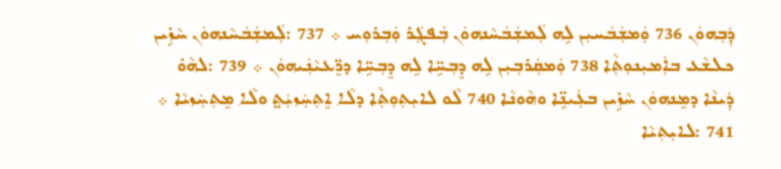ܕܲܒܼܗܘܿܢ 736 ܘܲܡܫܲܒܿܚܝܼܢ ܠܹܗ ܠܲܡܫܲܒܿܚܵܢܗܘܿܢ ܒܲܦܓܲܪ ܘܲܒܼܪܘܼܚ ܀ 737 :ܠܲܡܫܲܒܿܚܵܢܗܘܿܢ ܚܵܙܹ̇ܝܢ ܟܠܫܵܥ ܒܐܲܡܝܼܢܘܼܬܼܵܐ 738 ܘܲܡܩܲܪܒܼܝܼܢ ܠܹܗ ܕܸܒܼܚܹ̈ܐ ܠܹܗ ܕܸܒܼܚܹ̈ܐ ܕܪܸ̈ܥܝܵܢܲܝܗܘܿܢ ܀ 739 :ܠܗܵܘ̇ ܕܲܝܢܵܐ ܕܡܸܢܗܘܿܢ ܚܵܙܹ̇ܝܢ ܒܥܲܝܢܹ̈ܐ ܘܗܵܘܢܵܐ 740 ܠܵܘ ܠܐܝܼܬܼܘܼܬܼܵܐ ܕܠܵܐ ܐܸܬܼܚܲܙܝܲܬ̤ ܘܠܵܐ ܡܸܬܼܚܲܙܝܵܐ ܀ 741 :ܠܐܝܼܬܼܝܵܐ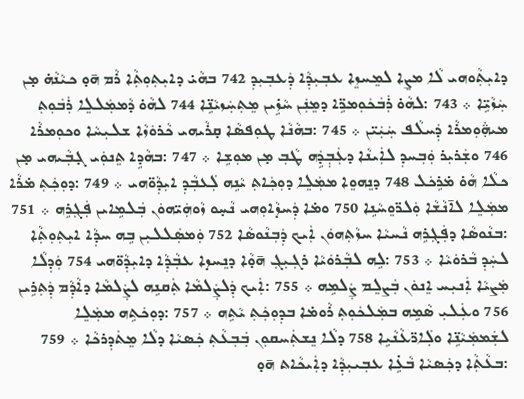ܕܐܝܼܬܼܵܘܗܝ ܠܵܐ ܡܨܸܐ ܠܡܸܚܙܸܐ ܥܒܼܝܼܕܼܵܐ ܕܲܥܒܼܝܼܕܼ 742 ܒܗܵܝ̇ ܕܐܝܼܬܼܘܼܬܼܵܐ ܪܵܡ ܗ̄ܘ̣ ܟܝܵܢܵܗ̇ ܡ̣ܢ ܚܲܙܵܝܹ̈ܐ ܀ 743 :ܠܗܵܘ̇ ܪܲܒܿܟܿܘܼܡܪܹ̈ܐ ܕܡܸܢܲܢ ܚܵܙܹ̇ܝܢ ܡܸܬܼܚܲܙܝܵܢܹ̈ܐ 744 ܠܗܵܘ̇ ܕܵܡܡܲܠܠܸܐ ܪܲܒܿܘܼܬܼ ܡܞܘܼܡܪܵܐ ܕܲܚܠܵܦ ܚܲܝܲܝ̈ܢ ܀ 745 :ܒܗܵܢܵܐ ܛܘܼܦܣܵܐ ܩ̣ܪܵܝܗܝ ܟܵܪܘܿܙܵܐ ܫܠܝܼܚܵܐ ܘܟܘܼܡܪܵܐ 746 ܘܫܲܪܝܼܪ ܘܲܒܼܚܕܼ ܠܐܲܝܢܵܐ ܕܥܲܒܼ݂ܕܹܿܗ ܛܵܒܼ ܡ̣ܢ ܡܘܼܫܹܐ ܀ 747 :ܒܗܵܕܹܐ ܬܸܢܘܲܝ ܓ̣ܒܼܵܝܗܝ ܡ̣ܢ ܟܠܵܐ ܗܵܘ̇ ܡ̇ܪܹܟܿܠ 748 ܕܢܸܗܘܸܐ ܡܡܲܠܸܐ ܕܘܼܟܲܐܬܼ ܝܵܢܹܗ ܠܲܥܒܼܵܕܼ ܐܝܼܕܼܵܘ̈ܗܝ ܀ 749 :ܕܘܼܟܲܬܼ ܡ̇ܪܵܐ ܡܡܲܠܸܐ ܠܐ̄ܢܵܫܵܐ ܘܲܠܪ̈ܘܸܚܵܢܹܐ 750 ܘܡ̇ܐ ܕܲܚܙ̣ܵܐܘܼܗܝ ܢܵܚ̣ܘ ܙܵܘܗܲܝ̈ܗܘܿܢ ܒܲܠܡܹܐܝܢ ܦܲܓܼܪܹܗ ܀ 751 :ܒܢܵܘܣܵܐ ܕܦܲܓܼܪܹܗ ܢܵܚܝܵܐ ܚܙܵܬܼܗܘܿܢ ܐܲܝܟ ܕܲܒܼܢܵܘܣܵܐ 752 ܘܲܡܣܲܠܠܝܼܢ ܒܹܗ ܚܕܼܵܐ ܐܝܼܬܼܘܼܬܼܵܐ ܠܚܲܕܼ ܒܵܪܘܿܝܵܐ ܀ 753 :ܠܹܗ ܠܒܼܵܪܘܿܝܵܐ ܪܓܼܝܼܓܼ ܗ̄ܘ̣ܵܐ ܕܢܸܚܙ̣ܐ ܥܒܼܵܕܼܵܐ ܕܐܝܼܕܼܵܘ̈ܗܝ 754 ܘܲܕܼܠܵܐ ܡܲܨܝܵܐ ܐܲܢܝܼܚ ܐܸܢܘܿܢ ܒܲܨܠܸܡ ܨܲܠܡܹܗ ܀ 755 :ܐܲܝܟ ܕܲܠܨܲܠܡܵܐ ܬܲܩܢܹܗ ܠܨܲܠܡܵܐ ܕܐܵܕܼܵܡ ܕܲܬܼܪܹܝܢ 756 ܘܥܲܠܝܼ ܣܵܡܹܗ ܒܡܲܠܟܿܘܼܬܼ ܪܵܘܡ̇ܐ ܒܕܼܘܼܟܲܬܼ ܝܵܬܹܗ ܀ 757 :ܕܘܼܟܿܬܹܗ ܡܡܲܠܸܐ ܠܫܲܡܡܲܝܵܢܹ̈ܐ ܘܠܲܐܪ̈ܥܵܢܵܝܹܐ 758 ܕܠܵܐ ܢܸܫܬܲܚܩܘܼܢ ܒܲܒܼܥܵܬܼ ܟܲܣܝܵܐ ܕܠܵܐ ܡܸܬܿܕܼܪܟܵܐ ܀ 759 :ܒܥܵܬܼܵܐ ܕܟܲܣܝܵܐ ܒܵܥܹ̇ܐ ܥܒܼܝܝܼܕܼܵܐ ܕܐܲܝܟܵܐܬ ܗ̄ܘ̣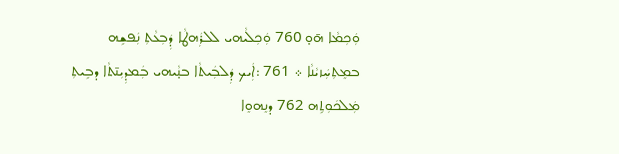ܘܲܟܼܡܵܐ ܗ̄ܘ̣ 760 ܘܲܟܼܠܵܝܗܝ ܠܠܪܲܗܛܵܐ ܕܲܒܼܥܵܬܼ ܢܲܦܫܹܗ ܒܡܸܬܼܚܲܙܝܵܢܵܐ ܀ 761 :ܐܲܝܟ ܕܲܠܒܲܝܬܵܐ ܒܢ̣ܵܝܗܝ ܒܲܡܕܼܝܼܢ̄ܬܵܐ ܕܒܹܝܬܼ ܡܲܠܟܿܘܼܬܹܗ 762 ܕܢܸܗܘܸܐ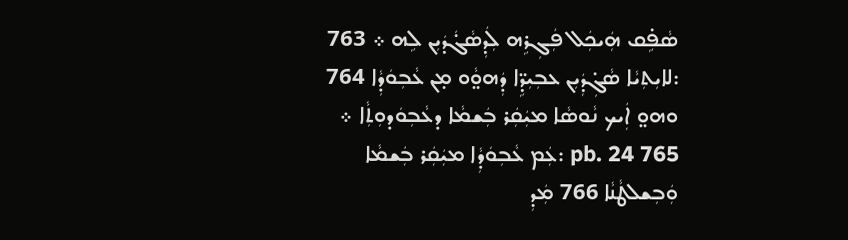ܣܵܦܹ̇ܩ ܗܲܝܟܲܠ ܦܲܓܼܪܹܗ ܠܲܕܼܣܵܓ̇ܿܕܿܝܼܢ ܠܹܗ ܀ 763 :ܠܐܝܼܬܼܝܵܐ ܣܵܓܼ̇ܕܲܝܼܢ ܥܒܼܝܼܕܹ̈ܐ ܕܲܗܘ̤ܵܘ ܡ̣ܢ ܥܵܒܼܘܿܕܼܵܐ 764 ܘܗܘ̤ ܐܲܝܟ ܢܵܘܣܵܐ ܡܝܲܩܲܪ ܒܲܫܡܵܐ ܕܥܵܒܼܘܿܕܘܼܬܼܵܐ ܀ pb. 24 765 :ܥܲܡ ܥܵܒܼܘܿܕܼܵܐ ܡܝܲܩܲܪ ܒܲܫܡܵܐ ܘܲܒܼܫܠܛܵܢܵܐ 766 ܡܲܕܼ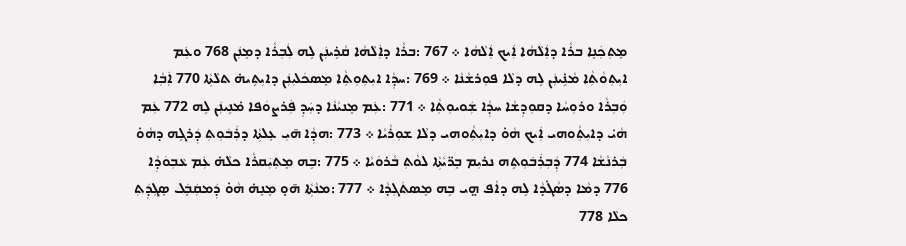ܡܸܬܼܟܲܢܸܐ ܒܪܵܐ ܕܐܲܠܵܗܵܐ ܐܲܝܟ ܐܲܠܵܗܵܐ ܀ 767 :ܒܪܵܐ ܕܐܲܠܵܗܵܐ ܩܵܪܹܝܢܲܢ ܠܹܗ ܠܲܒܼܪܵܐ ܕܡܸܢܲܢ 768 ܘܥܲܡ ܐܝܼܬܼܘܵܬܼܵܐ ܡܵܢܹ̇ܝܢܲܢ ܠܹܗ ܕܠܵܐ ܦܘܼܪܫܵܢܵܐ ܀ 769 :ܚܕܼܵܐ ܐܝܼܬܼܘܼܬܼܵܐ ܡܸܣܟܿܠܝܼܢܲܢ ܕܐܝܼܬܹܝܗ̇ ܬܠܵܬܼܵܐ 770 ܐܲܒܼܵܐ ܘܲܒܼܪܵܐ ܘܪܘܼܚܵܐ ܕܩܘܼܕܼܫܵܐ ܚܕܼܵܐ ܫܲܘܝܘܼܬܼܵܐ ܀ 771 :ܥܲܡ ܡܸܢܝܵܢܵܐ ܕܚܲܕܼ ܦܲܪܨܘܿܦܐ ܡ̇ܢܹܝܢܲܢ ܠܹܗ 772 ܥܲܡ ܗܵܝ̇ ܕܐܝܼܬܼܵܘܗܝ ܐܲܝܟ ܗܵܘ̇ ܕܐܝܼܬܼܵܘܗܝ ܕܠܵܐ ܫܘܼܪܵܝܵܐ ܀ 773 :ܗܕܼܵܐ ܗ̄ܝܼ ܥܸܠܬܼܵܐ ܕܪܲܒܿܘܼܬܼ ܕܲܪܓܹܗ ܕܗܵܘ̇ ܒܲܪܢܵܫܵܐ 774 ܕܲܒܼܪܲܒܿܘܼܬܹܗ ܢܪܝܼܡ ܒܸܪ̈ܝܵܬܼܵܐ ܠܘܵܬܼ ܒܵܪܘܿܝܵܐ ܀ 775 :ܒܹܗ ܡܸܬܼܝܲܩܪܵܐ ܟܠܵܗ̇ ܥܲܡ ܥܵܒܼܘܿܕܼܵܐ 776 ܕܡܵܐ ܕܣܵܓ̇ܕܵܐ ܠܹܗ ܕܐܵܦ ܗ̤ܝ ܒܹܗ ܡܸܣܬܿܓܼܕܵܐ ܀ 777 :ܡܢܵܬܼܵܐ ܗ̄ܘ̣ ܡܸܢܸܗ̇ ܗܵܘ̇ ܕܲܡܩܲܒܸܿܠ ܣܸܓܼܕܲܬܼ ܟܠܵܐ 778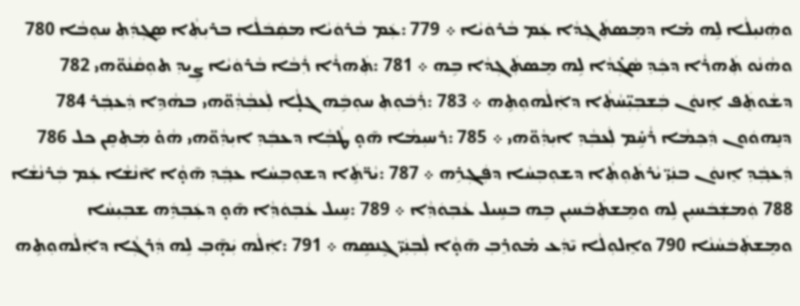ܘܗܲܢܝܼܠܵܐ ܠܹܗ ܡ̇ܐ ܕܡܸܣܬܲܓܼܕܵܐ ܥܲܡ ܒܵܪܘܿܝܵܐ ܀ 779 :ܥܲܡ ܒܵܪܘܿܝܵܐ ܡܩܲܒܿܠܵܐ ܒܪܝܼܬܼܵܐ ܣܸܓܼܕܲܬܼ ܚܘܼܒܵܐ 780 ܘܗܵܢܵܘ ܬܲܗܪܵܐ ܕܟܲܕܼ ܣܵܓܼ̇ܕܵܐ ܠܹܗ ܡܸܣܬܲܓܼܕܵܐ ܒܹܗ ܀ 781 :ܬܲܗܪܵܐ ܪܲܒܵܐ ܒܵܪܘܿܝܵܐ ܨܹܝܕܼ ܬܘܼܩܵܢܵܘ̈ܗܝ 782 ܕܫܵܘܬܸܿܦ ܐܸܢܘܿܢ ܒܲܫܒܼܝܼ̈ܚܵܬܼܵܐ ܕܐܲܠܵܗܘܼܬܹܗ ܀ 783 :ܪܲܒܿܘܼܬܼ ܚܘܼܒܹܿܗ ܓܠ̣ܵܐ ܠܲܥܒܼܵܕܼܵܘ̈ܗܝ ܒܗܵܕܹܐ ܕܲܥܒ݂ܲܪ 784 ܕܢܸܗܘܿܘܢ ܕܲܟܼܡܵܐ ܪܵܚܹ̇ܡ ܠܲܥܒܼܵܕܼ ܐܝܼܕܼܵܘ̈ܗܝ ܀ 785 :ܪܚܝܼܡܵܐ ܗ̄ܘ̣ ܛܵܒܼܵܐ ܕܥܒܲܕܼ ܐܝܼܕܼܵܘ̈ܗܝ ܗܵܘ̇ ܡܲܬܼܩܸܢ ܟܠ 786 ܕܲܥܒ݂ܲܕܼ ܐܸܢܘܿܢ ܒܢܲܝ̈ ܝܵܪܬܿܘܼܬܼܵܐ ܕܫܘܼܒܼܚܵܐ ܕܦܲܓܼܪܹܗ ܀ 787 :ܝܵܪ̈ܬܹܿܐ ܕܫܘܼܒܼܚܵܐ ܥܒ݂ܲܕܼ ܗ̄ܘ̣ܵܐ ܐ̄ܢܵܫܵܐ ܥܲܡ ܒܲܪܢܵܫܵܐ 788 ܘܲܡܫܲܒܿܚܝܼܢ ܠܹܗ ܘܡܸܫܬܲܒܿܚܝܼܢ ܒܹܗ ܒܚܹܝܠ ܥܵܒܼܘܿܕܼܵܐ ܀ 789 :ܚܹܝܠ ܥܵܒܼܘܿܕܼܵܐ ܗ̄ܘ̣ ܕܥܲܒܼܕܹܿܗ ܫܒܼܝܼܚܵܐ ܘܡܸܫܬܲܒܿܚܵܢܵܐ 790 ܘܐܸܠܘܼܠܵܐ ܝ̄ܕܲܥ ܡ̇ܘܪܸܒܼ ܗ̄ܘ̣ܵܐ ܠܲܒܼܢܲܝ̈ ܓܸܢܣܹܗ ܀ 791 :ܐܲܠܵܗ ܝܲܗ̣̄ܒܼ ܠܹܗ ܕܲܪܓܼܵܐ ܕܐܲܠܵܗܘܼܬܹܗ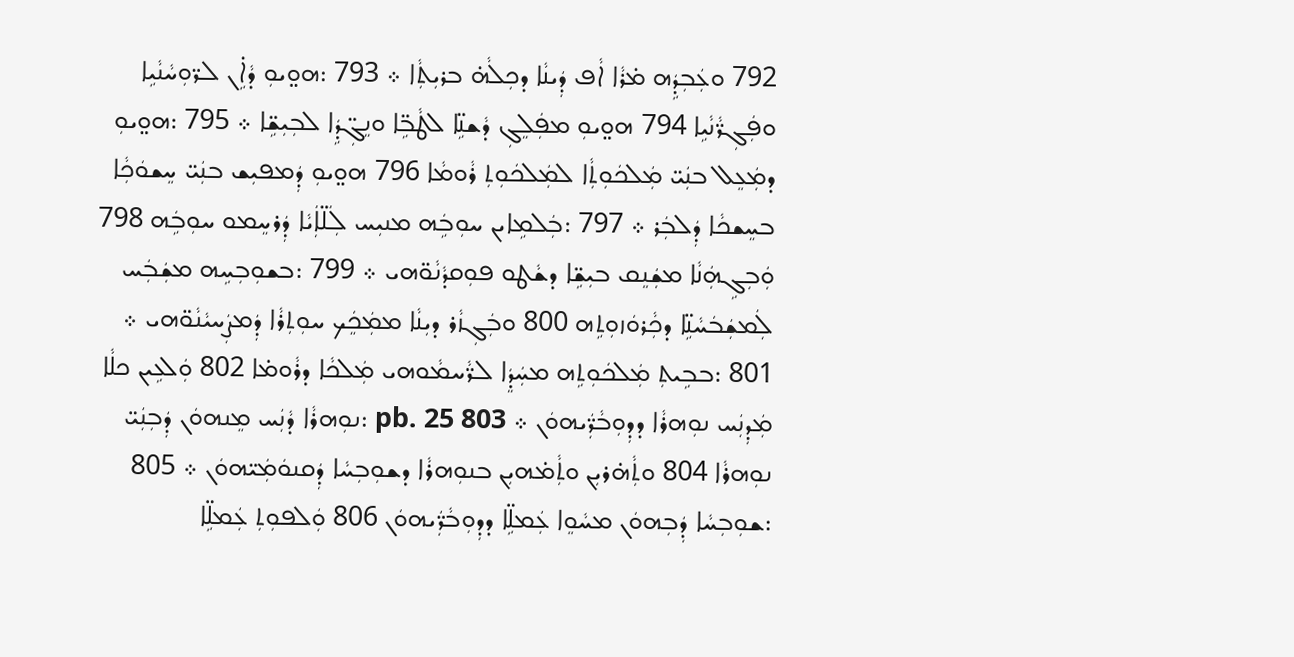792 ܘܥܲܒܼܕܹܿܗ ܡ̇ܪܵܐ ܐܵܦ ܕܲܝܢܵܐ ܕܟܼܠܵܗ̇ ܒܪܝܼܬܼܵܐ ܀ 793 :ܗܘ̤ܝܘܼ ܕܵܐܹ̇ܢ ܠܪ̈ܘܼܚܵܢܵܝܹܐ ܘܦܲܓܼܪ̈ܵܢܵܝܹܐ 794 ܗܘ̤ܝܘܼ ܡܦܲܠܸܓܼ ܕܵܫܢܹ̈ܐ ܠܛܵܒܹ̈ܐ ܘܢܸܓܼ̈ܕܹܿܐ ܠܒܼܝܼܫܹ̈ܐ ܀ 795 :ܗܘ̤ܝܘܼ ܕܡܲܥܸܠ ܒܢܲܝ̈ ܡܲܠܟܿܘܼܬܼܵܐ ܠܡܲܠܟܿܘܼܬܼ ܪܵܘܡܵܐ 796 ܗܘ̤ܝܘܼ ܕܲܡܦܝܼܫ ܒܢܲܝ̈ ܚܸܫܘܿܟܼܵܐ ܒܚܸܫܟܵܐ ܕܲܠܒܲܪ ܀ 797 :ܒܲܠܡܹܐܝܢ ܚܘܼܒܹܿܗ ܡܢܝܼܚ ܠܲܠ̈ܐܲܝܵܐ ܕܲܪܚܸܡܘ ܚܘܼܒܹܿܗ 798 ܘܲܒܼܓܹܗܲܢܵܐ ܡܫܲܢܸܩ ܒܝܼܫܹ̈ܐ ܕܫܵܛܘ ܦܘܼܩܕܵܢܵܘ̈ܗܝ ܀ 799 :ܒܫܘܼܒܼܚܹܗ ܡܫܲܒܲܚ ܠܲܡܫܲܒܿܚܵܢܹ̈ܐ ܕܟܼܵܪܘܿܙܘܼܬܹܗ 800 ܘܒܲܓܼܙܵܪ ܕܝܼܢܵܐ ܡܡܲܟܸܿܟ ܚܘܼܬܼܪܵܐ ܕܲܡܨܲܚܝܵܢܵܘ̈ܗܝ ܀ 801 :ܒܒܹܝܬܼ ܡܲܠܟܿܘܼܬܹܗ ܡܚܲܕܸܿܐ ܠܪ̈ܵܚܡܵܘܗܝ ܡܲܠܟܵܐ ܕܪܵܘܡ̇ܐ 802 ܘܲܠܥܹܝܢ ܟܠܵܐ ܡܲܕܼܢܲܚ ܢܘܼܗܪܵܐ ܕܕܼܘܼܒܵܪ̈ܲܝܗܘܿܢ ܀ pb. 25 803 :ܢܘܼܗܪܵܐ ܕܵܢܲܚ ܡܸܢܗܘܿܢ ܕܲܒܼܢܲܝ̈ ܢܘܼܗܪܵܐ 804 ܘܬܼܵܗ̇ܪܝܼܢ ܘܬܼܵܡ̇ܗܝܼܢ ܒܢܘܼܗܪܵܐ ܕܫܘܼܒܼܚܵܐ ܕܲܩܢܘܿܡܲܝ̈ܗܘܿܢ ܀ 805 :ܫܘܼܒܼܚܵܐ ܕܲܒܼܗܘܿܢ ܡܚܵܘܸܐ ܥܲܡܠܹ̈ܐ ܕܕܼܘܼܒܵܪ̈ܲܝܗܘܿܢ 806 ܘܲܠܦܘܼܬܼ ܥܲܡܠܹ̈ܐ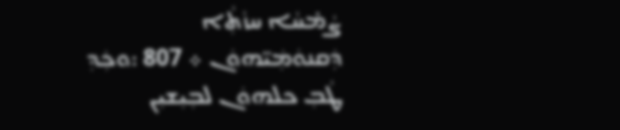ܨܵܡ̇ܚܵܐ ܚܙܵܬܼܵܐ ܕܲܩܢܘܿܡܲܝ̈ܗܘܿܢ ܀ 807 :ܘܟܲܕܼ ܛܵܒܼ ܟܠܗܘܿܢ ܠܒܼܝܼܫܝܼܢ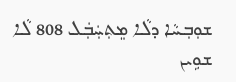ܫܘܼܒܼܚܵܐ ܕܠܵܐ ܡܸܬܼܚܲܒܲܠ 808 ܠܵܐ ܫܘܹܝܢ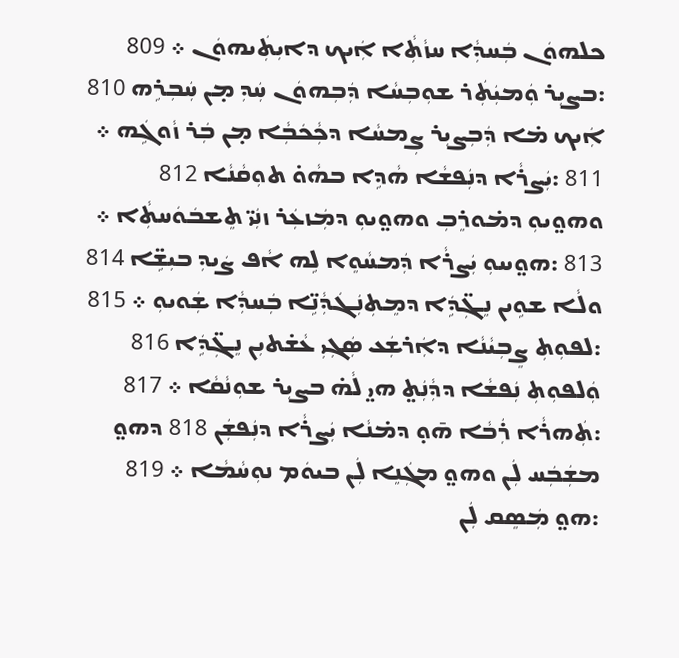ܟܠܗܘܿܢ ܒܲܚܕܼܵܐ ܚܙܵܬܼܵܐ ܐܲܝܟ ܕܐܝܼܬܲܝܗܘܿܢ ܀ 809 :ܒܨܝܼܪ ܘܲܡܝܲܬܲܪ ܫܘܼܒܼܚܵܐ ܕܲܒܼܗܘܿܢ ܚܲܕܼ ܡ̣ܢ ܚܲܒܼܪܹܗ 810 ܐܲܝܟ ܡ̇ܐ ܕܲܒܼܨܝܼܪ ܨܼܡܚܵܐ ܕܟܼܵܟܿܒܼܵܐ ܡ̣ܢ ܒܲܪ ܙܵܘܓܹܿܗ ܀ 811 :ܝܲܨܪܵܐ ܕܢܲܦܫܵܐ ܗܵܕܹܐ ܒܗܵܘ̇ ܬܘܼܩܵܢܵܐ 812 ܘܗܘ̤ܝܘܼ ܕܡ̇ܘܪܸܒܼ ܘܗܘ̤ܝܘܼ ܕܡܲܙܥܲܪ ܙܢܲܝ̈ ܬܸܫܒܿܘܿܚܬܼܵܐ ܀ 813 :ܗܘ̤ܝܝܘܼ ܝܲܨܪܵܐ ܕܲܡܚܵܘܸܐ ܠܹܗ ܐܵܦ ܨܿܝܕܼ ܒܝܼܫܹ̈ܐ 814 ܘܠܵܐ ܫܘܹܝܢ ܢܸܓܼ̈ܕܹܿܐ ܕܡܸܬܼܢܲܓܿܕܼܵܢܹ̈ܐ ܒܲܚܕܼܵܐ ܫܲܘܝܘܼ ܀ 815 :ܠܦܘܼܬܼ ܨܸܒܼܝܵܢܵܐ ܕܐܲܪܫܲܥ ܣܲܓܼܝܼ ܥܵܫ̇ܬܝܼܢ ܢܸܓܼ̈ܕܹܿܐ 816 ܘܲܠܦܘܼܬܼ ܢܲܦܫܵܐ ܕܕܼܵܢܲܬ̤ ܗܝ̤ ܠܵܗ̇ ܒܨܝܼܪ ܫܘܼܢܵܩܵܐ ܀ 817 :ܬܲܗܪܵܐ ܪܲܒܵܐ ܗ̄ܘ̣ ܕܡ̇ܢܵܐ ܝܲܨܪܵܐ ܕܢܲܦܫܲܢ 818 ܕܗܘ̤ ܡܫܲܒܲܚ ܠܲܢ ܘܗܘ̤ ܡܓܲܢܸܐ ܠܲܢ ܒܝܘܿܡ ܢܘܼܚܵܡܵܐ ܀ 819 :ܗܘ̤ ܡܲܣܸܩ ܠܲܢ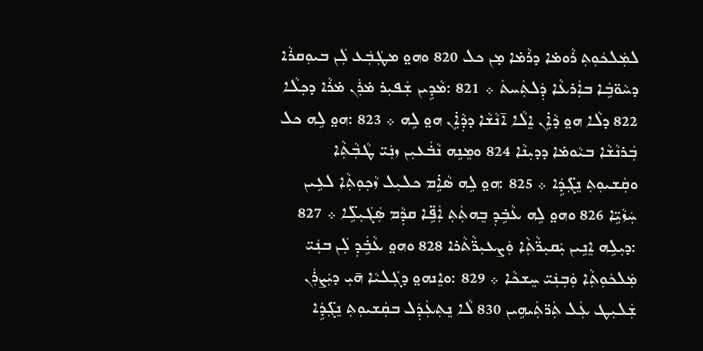ܠܡܲܠܟܿܘܼܬܼ ܪܵܘܡ̇ܐ ܕܪܵܡ̇ܐ ܡ̣ܢ ܟܠ 820 ܘܗܘ̤ ܡܛܲܒܲܥ ܠܲܢ ܒܝܘܼܩܪܵܐ ܕܚܵܘ̈ܒܹܿܐ ܒܐܲܪܥܵܐ ܕܲܠܬܲܚܬܿ ܀ 821 :ܡܵܕܹܝܢ ܫܲܦܝܼܪ ܡ̇ܪܲܢ ܡ̇ܪܵܐ ܕܟܼܠܵܐ 822 ܕܠܵܐ ܗܘ̤ ܕܵܐܹ̇ܢ ܐܸܠܵܐ ܐ̄ܢܵܫܵܐ ܕܕܼܵܐܹ̇ܢ ܗܘ̤ ܠܹܗ ܀ 823 :ܗܘ̤ ܠܹܗ ܟܠ ܒܲܪܢܵܫܵܐ ܒܝܵܘܡ̇ܐ ܕܕܝܼܢܵܐ 824 ܘܡܸܢܹܗ ܢܵܒ̇ܿܥܝܼܢ ܙܢܲܝ̈ ܛܵܒܼܵܬܼܵܐ ܘܩܲܫܝܘܼܬܼ ܢܸܓܼ̈ܕܹܿܐ ܀ 825 :ܗܘ̤ ܠܹܗ ܣܵܐܹ̇ܡ ܟܠܝܼܠ ܙܵܟܼܘܼܬܼܵܐ ܠܥܹܝܢ ܚܲܙܵܝܹ̈ܐ 826 ܘܗܘ̤ ܠܹܗ ܥܵܒܹ̇ܕܼ ܒܸܗܬܲܬܼ ܐܲܦܹ̈ܐ ܩܕܼܵܡ ܣܲܓܿܝܼܠܹ̈ܐ ܀ 827 :ܕܝܼܠܹܗ ܐܸܢܹܝܢ ܝܲܩܝܼܪ̈ܵܬܼܵܐ ܘܲܨܥܝܼܪ̈ܵܬܵܪܐ 828 ܘܗܘ̤ ܥܵܒܹ̇ܿܕܼ ܠܲܢ ܒܢܲܝ̈ ܡܲܠܟܿܘܼܬܼܵܐ ܘܲܒܼܢܲܝ̈ ܚܸܫܟܵܐ ܀ 829 :ܘܐܸܢܗܘ̤ ܕܓܲܠܝܵܐ ܗ̄ܝܼ ܕܝܲܨܪܲܢ ܫܲܠܝܼܛ ܥܲܠ ܬܲܪ̈ܬܲܝܗܹܝܢ 830 ܠܵܐ ܢܸܬܼܥܲܕܲܠ ܒܩܲܫܝܘܼܬܼ ܢܸܓܼ̈ܕܹܿܐ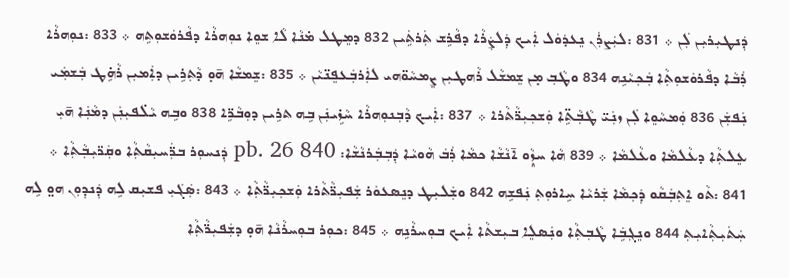ܕܲܢܛܝܼܪܝܼܢ ܠܲܢ ܀ 831 :ܠܝܲܨܪܲܢ ܢܸܥܕܿܘܿܠ ܐܲܝܟ ܕܲܠܨܲܪܵܐ ܕܦܵܪܹܫ ܬܲܪܬܹܿܝܢ 832 ܕܡܸܛܠ ܡ̇ܢܵܐ ܠܵܐ ܫܘܸܐ ܢܘܼܗܪܵܐ ܕܦܵܪܘܿܫܘܼܬܹܗ ܀ 833 :ܢܘܼܗܪܵܐ ܪܲܒܵܐ ܕܦܵܪܘܿܫܘܼܬܼܵܐ ܒܲܟܼܝܵܢܹܗ 834 ܘܛܵܒܼ ܡ̣ܢ ܫܸܡܫܵܠ ܪܵܗܛܝܼܢ ܨܸܡܚܵܘ̈ܗܝ ܠܐܲܪܒܲܥܦܸܢ̈ܝܵܢ ܀ 835 :ܫܸܡܫܵܐ ܗ̄ܘ̣ ܕܵܬܼܪܹܝܢ ܕܐܲܡܝܼܢ ܪܵܗܹ̇ܛ ܒܲܫܡܲܝ ܢܲܦܫܲܢ 836 ܘܲܡܚܵܘܸܐ ܠܲܢ ܙܢܲܝ̈ ܛܵܒܼܵܬܹ̈ܐ ܘܲܫܟܼܝܼܪ̈ܵܬܵܪܐ ܀ 837 :ܐܲܝܟ ܕܵܒܼܢܘܼܗܪܵܐ ܚܵܙܹ̇ܝܢܲܢ ܒܹܗ ܬܪܹܝܢ ܕܘܼܒܵܪܹ̈ܐ 838 ܘܒܹܗ ܝܵܠ̇ܦܝܼܢܲܢ ܕܡܵܢܲܐ ܗ̄ܝܼ ܥܸܠܬܼܵܐ ܕܥܵܠܡܵܐ ܘܥܵܠܡܵܐ ܀ 839 ܗܵܐ ܚܙ̣ܸܵܘ ܐ̄ܢܵܫܵܐ ܟܡܵܐ ܪܲܒܿ ܗܵܘܝܵܐ ܕܲܒܼܒܲܪܢܵܫܵܐ: pb. 26 840 ܕܲܢܚܘܼܪ ܒܪ̈ܲܚܝܼܩܵܬܼܵܐ ܘܩܲܪ̈ܝܼܒܼܵܬܼܵܐ ܀ 841 :ܬܵܘ ܐܸܬܼܒܲܩܵܘ ܕܲܟܼܡܵܐ ܫܲܪܝܵܐ ܚܹܐܪܘܼܬܼ ܢܲܦܫܹܗ 842 ܘܫܲܠܝܼܛ ܕܢܸܣܥܘܿܪ ܫܲܦܝܼܪ̈ܵܬܵܪܐ ܘܲܫܟܼܝܼܪ̈ܵܬܼܵܐ ܀ 843 :ܣܲܓܿܝܼ ܦܫܝܼܩ ܠܹܗ ܕܲܢܕܼܘܼܢ ܗܘ̤ ܠܹܗ ܚܲܬܿܝܼܬܼܵܐܝܼܬܼ 844 ܘܢܸܓܼܒܹܿܐ ܛܵܒܼܬܼܵܐ ܘܢܲܣܠܸܐ ܒܝܼܫܬܵܐ ܐܲܝܟ ܒܘܼܚܪܵܢܹܗ ܀ 845 :ܟܘܼܪ ܒܘܼܚܪܵܢܵܐ ܗ̄ܘ̣ ܕܫܲܦܝܼܪ̈ܵܬܼܵܐ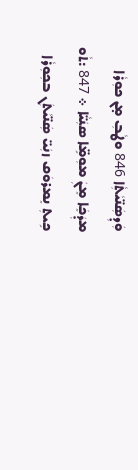ܘܲܕܼܣܲܢ̈ܝܵܬܼܵܐ 846 ܘܛܵܒܼ ܡ̣ܢ ܟܘܼܪܵܐ ܡܕܲܟܸܿܐ ܡܸܢܲ ܡܘܼܡܹ̈ܐ ܣܢܲܝ̈ܵܐ ܀ 847 :ܬܵܘ ܟܹܝܬܼ ܢܸܡܪܘܿܩ ܙܢܲܝ̈ ܣܲܢ̈ܝܵܬܲܢ ܒܟܼܘܼܪܵܐ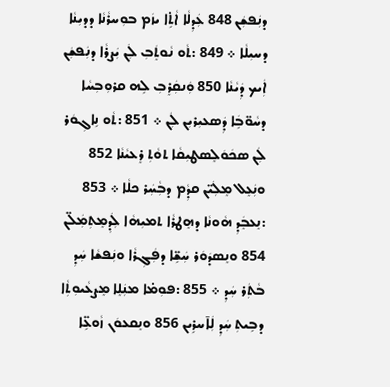ܕܢܲܦܫܲܢ 848 ܥܲܕܼܠܵܐ ܐܵܬܹ̇ܐ ܝܙܿܡ ܒܘܼܚܪܵܢܵܐ ܕܕܝܼܢܵܐ ܕܚܝܼܠܵܐ ܀ 849 :ܬܵܘ ܢܵܘܬܸܿܒܼ ܠܲܢ ܝܲܨܪܵܐ ܕܢܲܦܫܲܢ ܐܲܝܟ ܕܲܝܵܢܵܐ 850 ܘܲܢܩܲܪܸܒܼ ܠܹܗ ܩܪܘܼܒܼܚܵܐ ܕܚܵܘ̈ܒܹܿܐ ܕܲܣܥܝܼܪܝܼܢ ܠܲܢ ܀ 851 :ܬܵܘ ܢܹܐܓܼܘܿܪ ܠܲܢ ܣܟܿܘܿܠܸܣܛܝܼܩܵܐ ܬܘܵܬܼ ܪܸܥܝܵܢܵܐ 852 ܘܢܲܥܸܠ ܡܸܠܲܝ̈ܢ ܩܕܼܵܡ ܕܒܼܵܚܲܪ ܟܠܵܐ ܀ 853 :ܢܸܥܒܸܿܕܼ ܗܵܘܢܵܐ ܕܗܸܛܪܵܐ ܬܡܝܼܗܵܐ ܠܲܕܼܡܸܬܼܡܲܠ̈ܢ 854 ܘܢܸܣܕܿܘܿܪ ܚܲܫܹ̈ܐ ܕܦܲܓܼܪܵܐ ܘܢܲܦܫܵܐ ܚܲܕܼ ܒܵܬܲܪ ܚܲܕܼ ܀ 855 :ܦܘܼܡ̇ܐ ܡܢܲܠܸܐ ܡܸܨܥܵܝܘܼܬܼܵܐ ܕܒܹܝܬܼ ܚܲܕܼ ܠܲܐ̄ܚܪܹܝܢ 856 ܘܢܸܩܥܘܿܢ ܙܵܘܥܹ̈ܐ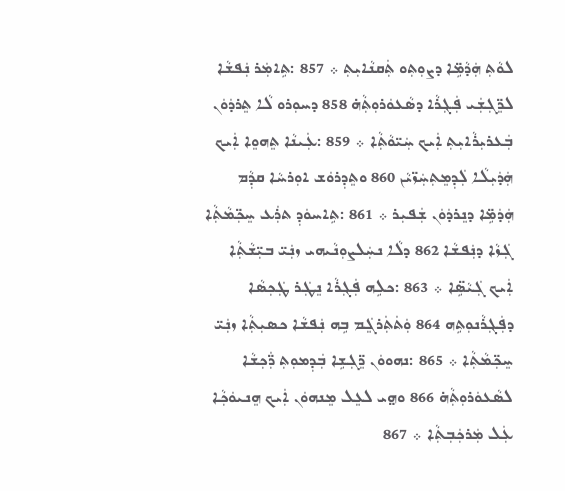ܠܘܵܬܼ ܗܲܕܵܡܹ̈ܐ ܕܨܘܼܬܼܘ ܬܲܩܢܵܐܝܼܬܼ ܀ 857 :ܬܹܐܡܲܪ ܢܲܦܫܵܐ ܠܪܸ̈ܓܼܫܲܝ ܦܲܓܼܪܵܐ ܕܣܵܥܘܿܪܘܼܬܼܵܗ̇ 858 ܕܚܘܼܪܘ ܠܵܐ ܬܸܪܕܿܘܿܢ ܒܲܥܪܝܼܪܵܐܝܼܬܼ ܐܲܝܟ ܚܲܝ̈ܘܵܬܼܵܐ ܀ 859 :ܥܲܝܢܵܐ ܬܸܗܘܸܐ ܐܲܝܟ ܗܲܕܿܝܼܠܵܐ ܠܲܕܼܡܸܬܼܚܲܙ̈ܝܵܢ 860 ܘܬܸܕܼܪܘܿܫ ܐܘܼܪܚܵܐ ܩܕܼܵܡ ܗܲܕܿܡܹ̈ܐ ܕܢܸܪܕܿܘܿܢ ܫܲܦܝܼܪ ܀ 861 :ܬܹܐܚܘܿܕܼ ܬܪܲܥ ܚܸܟܼ̈ܡܵܬܼܵܐ ܓܲܙܵܐ ܕܢܲܦܫܵܐ 862 ܕܠܵܐ ܢܚܲܠܨܘܼܢܵܝܗܝ ܙܢܲܝ̈ ܒܝܼ̈ܫܵܬܼܵܐ ܐܲܝܟ ܓܲܝܵܣܹ̈ܐ ܀ 863 :ܟܠܹܗ ܦܲܓܼܪܵܐ ܢܸܛܲܪ ܛܲܟܼܣܵܐ ܕܦܲܓܼܪܵܢܘܼܬܹܗ 864 ܘܲܬܿܬܲܪܓܸܿܡ ܒܹܗ ܢܲܦܫܵܐ ܟܣܝܼܬܼܵܐ ܙܢܲܝ̈ ܚܸܟܼ̈ܡܵܬܼܵܐ ܀ 865 :ܢܗܘܘܿܢ ܪܸ̈ܓܼܫܹܐ ܒܲܕܼܡܘܼܬܼ ܪ̈ܲܟܼܫܵܐ ܠܣܵܥܘܿܪܘܼܬܼܵܗ̇ 866 ܘܗ̤ܝ ܠܥܸܠ ܡܸܢܗܘܿܢ ܐܲܝܟ ܗܸܢܝܘܿܟܼܵܐ ܥܲܠ ܡܲܪܟܲܒܼܬܼܵܐ ܀ 867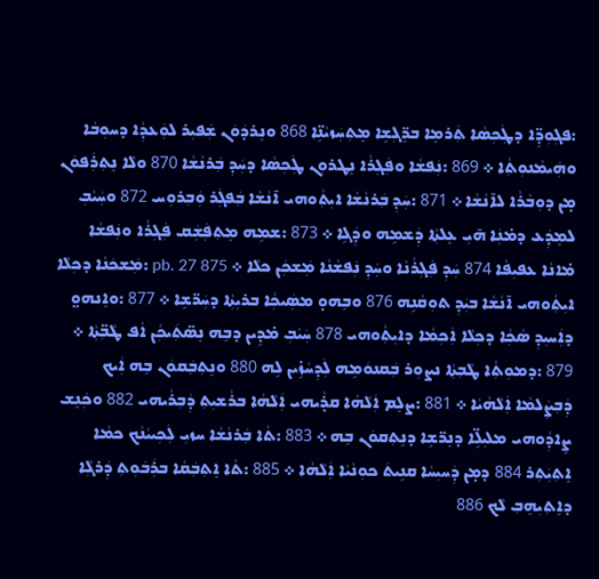:ܦܓܼܘܼܕܹ̈ܐ ܕܛܲܟܼܣܵܐ ܬܲܪܡܸܐ ܒܪܸ̈ܓܼܫܹܐ ܡܸܬܼܚܲܙܝܵܢܹ̈ܐ 868 ܘܢܸܪܕܿܘܿܢ ܫܲܦܝܼܪ ܠܘܲܥܕܼܵܐ ܕܚܘܼܒܵܐ ܘܗܲܝܡܵܢܘܼܬܼܵܐ ܀ 869 :ܢܲܦܫܵܐ ܘܦܲܓܼܪܵܐ ܢܸܛܪܘܼܢ ܛܲܟܼܣܵܐ ܕܚܲܕܼ ܒܲܪܢܵܫܵܐ 870 ܘܠܵܐ ܢܸܬܼܪܲܦܘܿܢ ܡ̣ܢ ܕܘܼܒܵܪܵܐ ܠܐ̄ܢܵܫܵܐ ܀ 871 :ܚܲܕܼ ܒܲܪܢܵܫܵܐ ܐܝܼܬܼܵܘܗܝ ܐ̄ܢܵܫܵܐ ܒܲܦܓܲܪ ܘܲܒܼܪܘܼܚ 872 ܘܚܲܝܵܒܼ ܠܡܸܕܲܥ ܕܡ̇ܢܲܐ ܗ̄ܝܼ ܥܸܠܬܼܵܐ ܕܲܫܡܹܗ ܘܕܲܓܹܐ ܀ 873 :ܫܡܹܗ ܡܸܬܼܦܲܫܲܩ ܦܲܓܼܪܵܐ ܘܢܲܦܫܵܐ ܡ̇ܐܢܵܐ ܥܦܝܼܦܵܐ 874 ܚܲܕܼ ܦܲܓܼܪܵܢܵܐ ܘܚܲܕܼ ܢܲܦܫܵܢܵܐ ܡܲܫܟܲܢ ܟܠܵܐ ܀ pb. 27 875 :ܡܲܫܟܿܢܵܐ ܕܟܼܠܵܐ ܐܝܼܬܼܵܘܗܝ ܐ̄ܢܵܫܵܐ ܒܝܲܕܼ ܬܘܼܩܵܢܹܗ 876 ܘܒܹܗܘ̣ ܡܣܲܝܟܼܵܐ ܒܪܝܼܬܼܵܐ ܕܚܲܪ̈ܫܹܐ ܀ 877 :ܘܐܸܢܗܘ̤ ܕܐܲܚܝܼܕܼ ܣܵܟܼܵܐ ܕܟܼܠܵܐ ܐܲܟܼܡܵܐ ܕܐܝܼܬܼܵܘܗܝ 878 ܚܲܝܵܒܼ ܡ̇ܕܹܝܢ ܕܒܹܗ ܢܸܣ̈ܬܲܝܟܼܵܢ ܐܵܦ ܛܵܒܼ̈ܬܼܵܐ ܀ 879 :ܕܡܘܼܬܼܵܐ ܛܵܒܼܬܼܵܐ ܢܨܘܼܪ ܒܲܩܢܘܿܡܹܗ ܠܲܕܼܚܵܙܹ̇ܝܢ ܠܹܗ 880 ܘܢܸܬܼܒܲܩܘܿܢ ܒܹܗ ܐܲܝܟ ܕܲܒܼܨܲܠܡܵܐ ܐܲܠܵܗܵܝܵܐ ܀ 881 :ܨܠܸܡ ܐܲܠܵܗܵܐ ܩܪ̣ܵܝܗܝ ܐܲܠܵܗܵܐ ܒܪܵܫܝܼܬܼ ܕܲܒܼܪܵܝܗܝ 882 ܘܟܲܢܸܫ ܨܹܐܕܼܵܘܗܝ ܡܠܝܼܠܹ̈ܐ ܕܢܸܪ̈ܫܹܐ ܕܢܸܬܼܩܘܿܢ ܒܹܗ ܀ 883 :ܬܵܐ ܒܲܪܢܵܫܵܐ ܚܙܝܼ ܠܲܟܼܝܝܵܢܵܟ ܟܡܵܐ ܐܸܬܼܝܲܬܼܪ 884 ܕܡ̣ܢ ܕܲܚܝܼܚܵܐ ܩܢܹܝܬܿ ܟܘܼܢܵܝܵܐ ܐܲܠܵܗܵܐ ܀ 885 :ܬܵܐ ܐܸܬܼܒܲܩܵܐ ܒܪܲܒܿܘܼܬܼ ܕܲܪܓܼܵܐ ܕܐܸܬܼܝܼܗܸܒܼ ܠܵܟ 886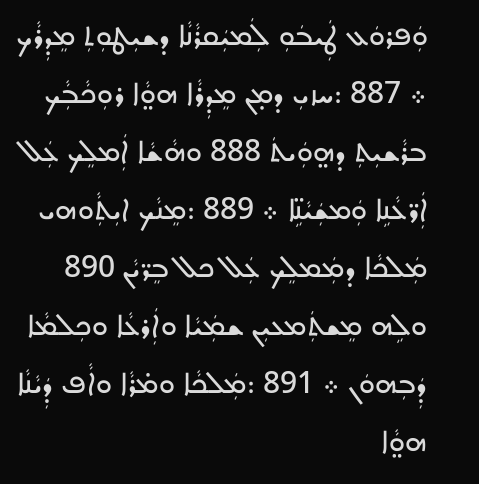ܘܲܦܪܘܿܥ ܛܲܝܒܿܘܼ ܠܲܡܝܲܩܪܵܢܵܐ ܕܫܝܼܛܘܼܬܼ ܡܸܕܼܪܵܟ ܀ 887 :ܚܙܝܼ ܕܡ̣ܢ ܡܸܕܼܪܵܐ ܗܘ̤ܵܐ ܪܘܼܟܵܒܼܵܟ ܒܪܵܫܝܼܬܼ ܕܗ̤ܘܲܝܬܿ 888 ܘܗܵܫܵܐ ܐܲܡܠܸܟ ܥܲܠ ܐܲܪ̈ܥܵܢܹܐ ܘܲܡܫܲܝܵܢܹ̈ܐ ܀ 889 :ܡܸܢܵܟ ܐܝܼܬܼܵܘܗܝ ܡܲܠܟܵܐ ܕܡܲܡܠܸܟ ܥܲܠ ܟܠ ܒܸܪ̈ܝܵܢ 890 ܘܠܹܗ ܡܸܫܬܲܡܥܝܼܢ ܫܡܲܝܵܐ ܘܐܲܪܥܵܐ ܘܟܼܠܡܵܐ ܕܲܒܼܗܘܿܢ ܀ 891 :ܡܲܠܟܵܐ ܘܡ̇ܪܵܐ ܘܐܵܦ ܕܲܝܵܢܵܐ ܗܘ̤ܵܐ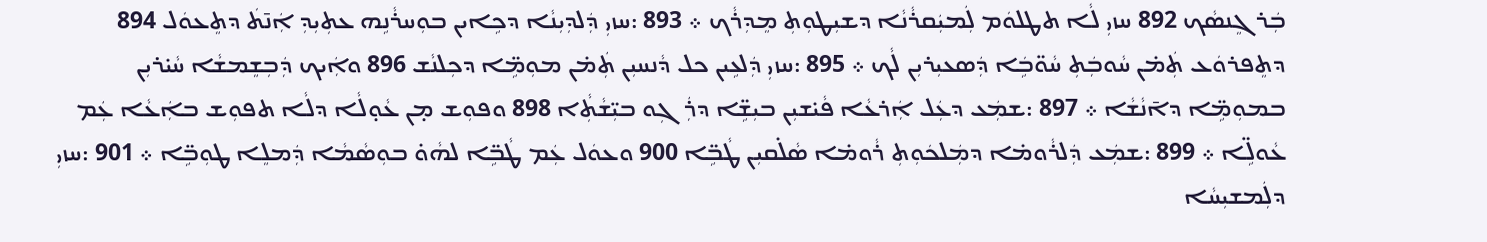ܒܲܪ ܓܸܢܣܵܟ 892 ܚܙܝܼ ܠܵܐ ܬܛܠܘܿܡ ܠܲܡܝܲܩܪܵܢܵܐ ܕܫܝܼܛܘܼܬܼ ܡܸܕܼܪܵܟ ܀ 893 :ܚܙܝܼ ܕܲܠܕܼܝܼܢܵܐ ܕܟܹܐܝܢ ܒܘܼܚܪܵܢܹܗ ܥܬܼܝܼܕܼ ܐܲܢ̄ܬܿ ܕܬܸܥܘܿܠ 894 ܕܬܸܦܪܘܿܥ ܬܲܡ̇ܢ ܚܵܘܒܲܬܼ ܚܵܘ̈ܒܹܿܐ ܕܲܣܥܝܼܪܝܼܢ ܠܵܟ ܀ 895 :ܚܙܝܼ ܕܲܠܥܹܝܢ ܟܠ ܕܵܢܚܝܼܢ ܬܲܡ̇ܢ ܡܘܼܡܹ̈ܐ ܕܟܼܠܢܵܫ 896 ܘܐܲܝܟ ܕܲܒܼܫܸܡܫܵܐ ܚܵܝ̇ܪܝܼܢ ܒܡܘܼܡܹ̈ܐ ܕܐ̄ܢܵܫܵܐ ܀ 897 :ܫܡܲܥ ܕܥܲܠ ܐܲܪܥܵܐ ܦܵܝ̇ܫܝܼܢ ܒܝܼܫܹ̈ܐ ܕܪܲܓܼܘ ܒܝܼ̈ܫܵܬܼܵܐ 898 ܘܦܘܼܫ ܡ̣ܢ ܥܵܘ̣ܠܵܐ ܕܠܵܐ ܬܦܘܼܫ ܒܐܲܥܵܐ ܥܲܡ ܥܵܘܠܹ̈ܐ ܀ 899 :ܫܡܲܥ ܕܲܠܪܵܘܡ̇ܐ ܕܡܲܠܟܿܘܼܬܼ ܪܵܘܡ̇ܐ ܣܵܠ̇ܩܝܼܢ ܛܵܒܹ̈ܐ 900 ܘܥܘܿܠ ܥܲܡ ܛܵܒܹ̈ܐ ܠܗܵܘ̇ ܒܘܼܣܵܡܵܐ ܕܲܡܠܸܐ ܛܘܼܒܹ̈ܐ ܀ 901 :ܚܙܝܼ ܕܠܲܡܫܝܼܚܵܐ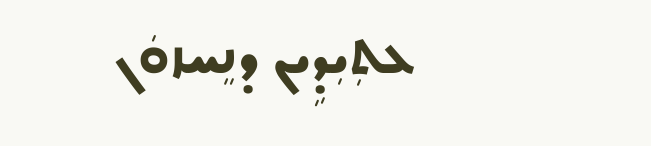ܥܬܼܝܼܕܹܝܢ ܕܢܸܚܙܘܿܢ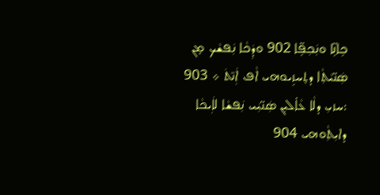ܟܹܐܢܹ̈ܐ ܘܢܲܟܼܦܹ̈ܐ 902 ܘܕܲܟܵܐ ܢܲܦܫܵܟ ܡ̣ܢ ܣܲܢ̈ܝܵܬܼܵܐ ܕܬܸܚܙܹܝܘܗܝ ܐܵܦ ܐܲܢ̄ܬܿ ܀ 903 :ܚܙܝܼ ܕܠܵܐ ܥܵܐ̇ܠܝܼܢ ܣܲܢ̈ܝܲܝ ܢܲܦܫܵܐ ܠܐܲܝܟܵܐ ܕܐܝܼܬܼܵܘܗܝ 904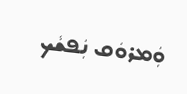ܘܲܡܪܘܿܩ ܢܲܦܫܵܟ